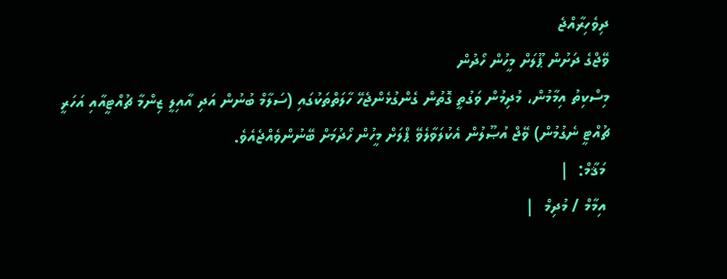ދިވެހިރާއްޖެ
ވޭޖްގެ ދަށުން ޕޫލަށް މީހުން ހޯދުން
މިސްކިތު އިމާމުން، މުދިމުން ވަގުތީ ގޮތުން ގެންގުޅެންޖެހޭ ހާލަތްތަކުގައި (ސަލާމް ބުނުން އަދި އާއިލީ ޒިންމާ ޗުއްޓީއާއި އަހަރީ ޗުއްޓީ ނެގުމުން) ވޭޖް އުޞޫލުން އެކުލަވާލެވޭ ޕްލަށް މީހުން ހޯދުމަށް ބޭނުންވެއްޖެއެވެ.
 މަޤާމް:  |
 އިމާމް / މުދިމް  |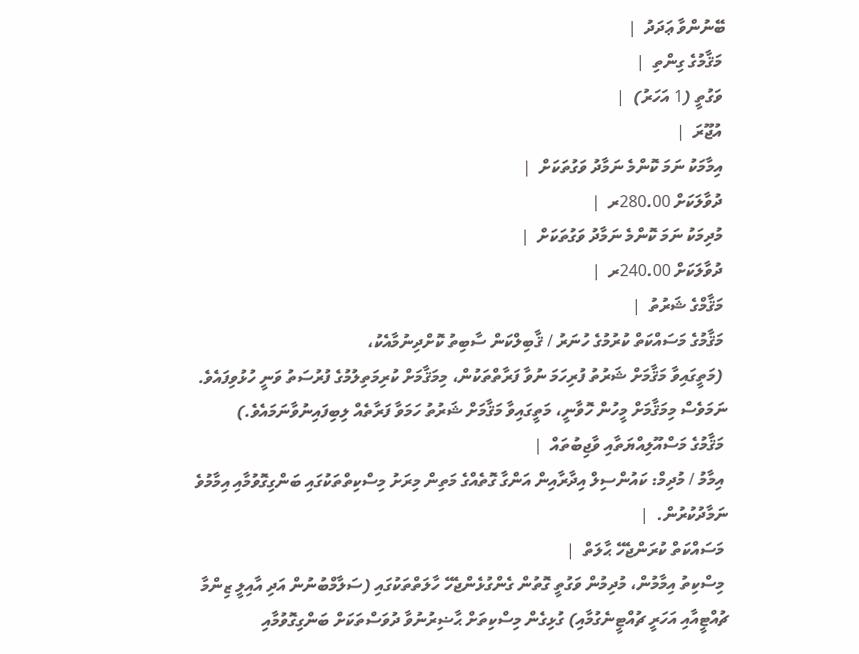ބޭނުންވާ ޢަދަދު  |
 މަޤާމުގެ ގިންތި  |
 ވަގުތީ (1 އަހަރު)  |
 އުޖޫރަ  |
 އިމާމަކު ނަމަ ކޮންމެ ނަމާދު ވަގުތަކަށް  |
 ދުވާލަކަށް 280.00ރ  |
 މުދިމަކު ނަމަ ކޮންމެ ނަމާދު ވަގުތަކަށް  |
 ދުވާލަކަށް 240.00ރ  |
 މަޤާމްގެ ޝަރުތު  |
 މަޤާމުގެ މަސައްކަތް ކުރުމުގެ ހުނަރު / ޤާބިލްކަން ސާބިތު ކޮށްދިނުމާއެކު،
 (މަތީގައިވާ މަޤާމަށް ޝަރުތު ފުރިހަމަ ނުވާ ފަރާތްތަކުން، މިމަޤާމަށް ކުރިމަތިލުމުގެ ފުރުސަތު ވަނީ ހުޅުވިފައެވެ. ނަމަވެސް މިމަޤާމަށް މީހުން ހޮވާނީ، މަތީގައިވާ މަޤާމަށް ޝަރުތު ހަމަވާ ފަރާތެއް ލިބިފައިނުވާނަމައެވެ.)
 މަޤާމުގެ މަސްއޫލިއްޔަތާއި ވާޖިބުތައް  |
 އިމާމު / މުދިމް: ކައުންސިލް އިދާރާއިން އަންގާ ގޮތެއްގެ މަތިން މިރަށު މިސްކިތްތަކުގައި ބަންގިގޮވުމާއި އިމާމުވެ ނަމާދުކުރުން.  |
 މަސައްކަތް ކުރަންޖެހޭ ޙާލަތް  |
 މިސްކިތު އިމާމުން، މުދިމުން ވަގުތީ ގޮތުން ގެންގުޅެންޖެހޭ ހާލަތްތަކުގައި (ސަލާމްބުނުން އަދި އާއިލީ ޒިންމާ ޗުއްޓީއާއި އަހަރީ ޗުއްޓީނެގުމާއި) ގުޅިގެން މިސްކިތަށް ޙާޟިރުނުވާ ދުވަސްތަކަށް ބަންގިގޮވުމާއި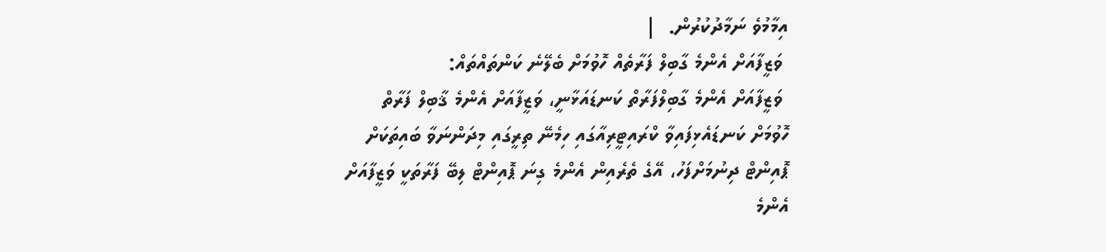އިމާމުވެ ނަމާދުކުރުން.  |
 ވަޒީފާއަށް އެންމެ ގާބިލް ފަރާތެއް ހޮވުމަށް ބެލޭނެ ކަންތައްތައް:
 ވަޒީފާއަށް އެންމެ ގާބިލްފަރާތް ކަނޑައަޅާނީ، ވަޒީފާއަށް އެންމެ ޤާބިލް ފަރާތް ހޮވުމަށް ކަނޑައެޅިފައިވާ ކްރައިޓީރިއާގައި ހިމެނޭ ތިރީގައި މިދަންނަވާ ބައިތަކަށް ޕޮއިންޓް ދިނުމަށްފަހު، އޭގެ ތެރެއިން އެންމެ ގިނަ ޕޮއިންޓް ލިބޭ ފަރާތަކީ ވަޒީފާއަށް އެންމެ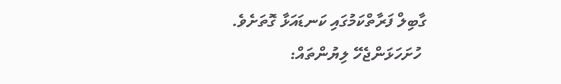ގާބިލް ފަރާތްކަމުގައި ކަނޑައަޅާ ގޮތަށެވެ.
 ހުށަހަޅަންޖެހޭ ލިޔުންތައް: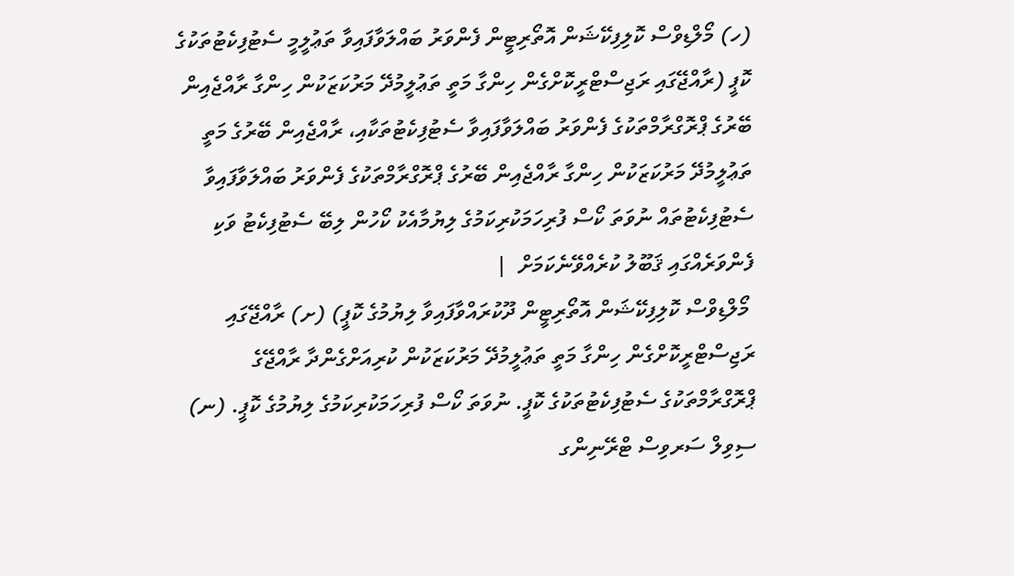(ހ) މޯލްޑިވްސް ކޮލިފިކޭޝަން އޮތޯރިޓީން ފެންވަރު ބައްލަވާފައިވާ ތަޢުލީމީ ސެޓުފިކެޓުތަކުގެ ކޮޕީ (ރާއްޖޭގައި ރަޖިސްޓްރީކޮށްގެން ހިންގާ މަތީ ތަޢުލީމުދޭ މަރުކަޒަކުން ހިންގާ ރާއްޖެއިން ބޭރުގެ ޕްރޮގްރާމްތަކުގެ ފެންވަރު ބައްލަވާފައިވާ ސެޓުފިކެޓުތަކާއި، ރާއްޖެއިން ބޭރުގެ މަތީ ތަޢުލީމުދޭ މަރުކަޒަކުން ހިންގާ ރާއްޖެއިން ބޭރުގެ ޕްރޮގްރާމްތަކުގެ ފެންވަރު ބައްލަވާފައިވާ ސެޓުފިކެޓުތައް ނުވަތަ ކޯސް ފުރިހަމަކުރިކަމުގެ ލިޔުމާއެކު ކޯހުން ލިބޭ ސެޓުފިކެޓު ވަކި ފެންވަރެއްގައި ޤަބޫލު ކުރެއްވޭނެކަމަށް  |
 މޯލްޑިވްސް ކޮލިފިކޭޝަން އޮތޯރިޓީން ދޫކުރައްވާފައިވާ ލިޔުމުގެ ކޮޕީ) (ށ) ރާއްޖޭގައި ރަޖިސްޓްރީކޮށްގެން ހިންގާ މަތީ ތަޢުލީމުދޭ މަރުކަޒަކުން ކުރިއަށްގެންދާ ރާއްޖޭގެ ޕްރޮގްރާމްތަކުގެ ސެޓުފިކެޓުތަކުގެ ކޮޕީ. ނުވަތަ ކޯސް ފުރިހަމަކުރިކަމުގެ ލިޔުމުގެ ކޮޕީ. (ނ) ސިވިލް ސަރވިސް ޓްރޭނިންގ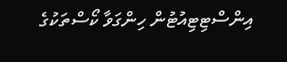އިންސްޓިޓިއުޓުން ހިންގަވާ ކޯސްތަކުގެ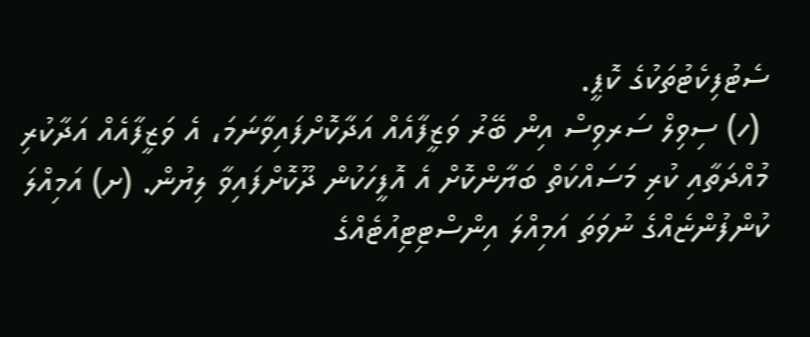ސެޓުފިކެޓުތަކުގެ ކޮޕީ.
 (ހ) ސިވިލް ސަރވިސް އިން ބޭރު ވަޒީފާއެއް އަދާކޮށްފައިވާނަމަ، އެ ވަޒީފާއެއް އަދާކުރި މުއްދަތާއި ކުރި މަސައްކަތް ބަޔާންކޮށް އެ އޮފީހަކުން ދޫކޮށްފައިވާ ލިޔުން. (ށ) އަމިއްލަ ކުންފުންޏެއްގެ ނުވަތަ އަމިއްލަ އިންސްޓިޓިއުޓެއްގެ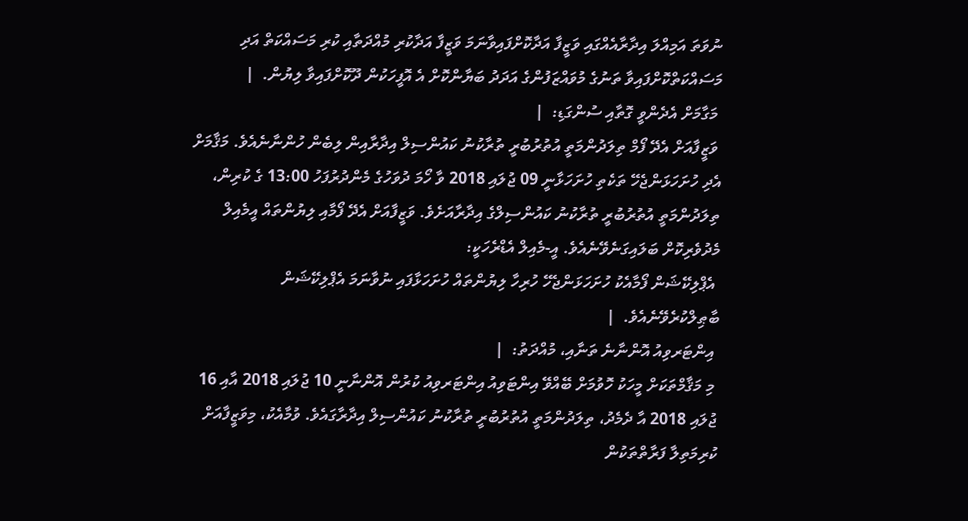ނުވަތަ އަމިއްލަ އިދާރާއެއްގައި ވަޒީފާ އަދާކޮށްފައިވާނަމަ ވަޒީފާ އަދާކުރި މުއްދަތާއި ކުރި މަސައްކަތް އަދި މަސައްކަތްކޮށްފައިވާ ތަނުގެ މުވައްޒަފުންގެ އަދަދު ބަޔާންކޮށް އެ އޮފީހަކުން ދޫކޮށްފައިވާ ލިޔުން.  |
 މަގާމަށް އެދެންވީ ގޮތާއި ސުންގަޑި:  |
 ވަޒީފާއަށް އެދޭ ފޯމް ތިލަދުންމަތީ އުތުރުބުރީ ތުރާކުނު ކައުންސިލް އިދާރާއިން ލިބެން ހުންނާނެއެވެ. މަޤާމަށް އެދި ހުށަހަޅަންޖެހޭ ތަކެތި ހުށަހަޅާނީ 09 ޖުލައި 2018 ވާ ހޯމަ ދުވަހުގެ މެންދުރުފަހު 13:00 ގެ ކުރިން، ތިލަދުންމަތީ އުތުރުބުރީ ތުރާކުނު ކައުންސިލްގެ އިދާރާއަށެވެ. ވަޒީފާއަށް އެދޭ ފޯމާއި ލިޔުންތައް އީމެއިލް މެދުވެރިކޮށް ބަލައިގަނެވޭނެއެވެ. އީ-މެއިލް އެޑްރެހަކީ:
 އެޕްލިކޭޝަން ފޯމާއެކު ހުށަހަޅަންޖެހޭ ހުރިހާ ލިޔުންތައް ހުށަހަޅާފައި ނުވާނަމަ އެޕްލިކޭޝަން ބާޠިލްކުރެވޭނެއެވެ.  |
 އިންޓަރވިއު އޮންނާނެ ތަނާއި، މުއްދަތު:  |
 މި މަޤާމްތަކަށް މީހަކު ހޮވުމަށް ބޭއްވޭ އިންޓަވިއު އިންޓަރވިއު ކުރުން އޮންނާނީ 10 ޖުލައި 2018 އާއި 16 ޖުލައި 2018 އާ ދެމެދު، ތިލަދުންމަތީ އުތުރުބުރީ ތުރާކުނު ކައުންސިލް އިދާރާގައެވެ. ވުމާއެކު، މިވަޒީފާއަށް ކުރިމަތިލާ ފަރާތްތަކުން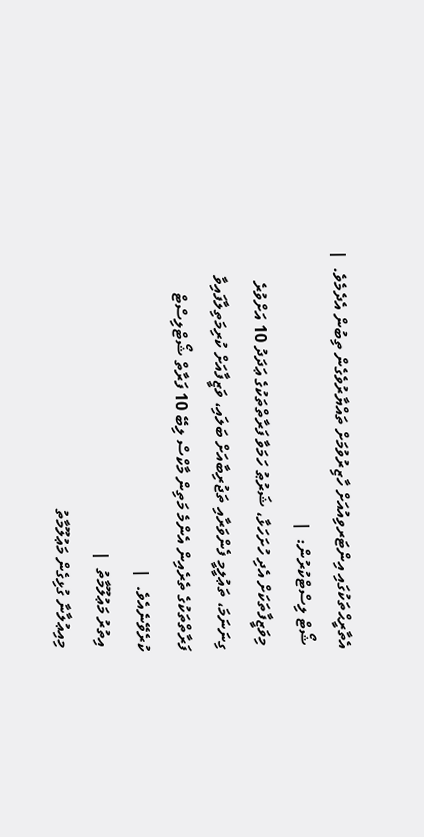އެތާރީޙްތަކުގައި އިންޓަރވިއުއަށް ހާޒިރުވުމަށް ތައްޔާރުވެގެން ތިބުން އެދެމެވެ.  |
 ޝޯޓް ލިސްޓްކުރުން:  |
 މިވަޒީފާތަކަށް އެދި ހުށަހަޅާ، ޝަރުޠު ހަމަވާ ފަރާތްތަކުގެ ޢަދަދު 10 އަށްވުރެ ގިނަނަމަ، ތަޢުލީމީ ފެންވަރާއި ތަޖުރިބާއަށް ބަލައި، ވަޒީފާއަށް ކުރިމަތިލާފައިވާ ފަރާތްތަކުގެ ތެރެއިން އެންމެ މަތިން މާކްސް ލިބޭ 10 ފަރާތް ޝޯޓްލިސްޓް ކުރެވޭނެއެވެ.  |
 އިތުރު މަޢުލޫމާތު  |
 މިއިޢުލާނާ ގުޅިގެން މަޢުލޫމާތު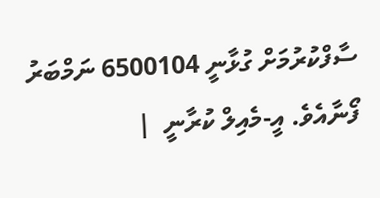ސާފްކުރުމަށް ގުޅާނީ 6500104 ނަމްބަރު ފޯނާއެވެ. އީ-މެއިލް ކުރާނީ  |